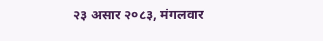२३ असार २०८३, मंगलवार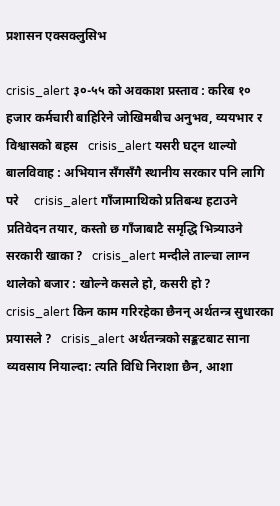प्रशासन एक्सक्लुसिभ

crisis_alert ३०-५५ को अवकाश प्रस्ताव : करिब १० हजार कर्मचारी बाहिरिने जोखिमबीच अनुभव, व्ययभार र विश्वासको बहस   crisis_alert यसरी घट्न थाल्यो बालविवाह : अभियान सँगसँगै स्थानीय सरकार पनि लागि परे     crisis_alert गाँजामाथिको प्रतिबन्ध हटाउने प्रतिवेदन तयार, कस्तो छ गाँजाबाटै समृद्धि भित्र्याउने सरकारी खाका ?   crisis_alert मन्दीले ताल्चा लाग्न थालेको बजार : खोल्ने कसले हो, कसरी हो ?   crisis_alert किन काम गरिरहेका छैनन् अर्थतन्त्र सुधारका प्रयासले ?   crisis_alert अर्थतन्त्रको सङ्कटबाट साना व्यवसाय नियाल्दा: त्यति विधि निराशा छैन, आशा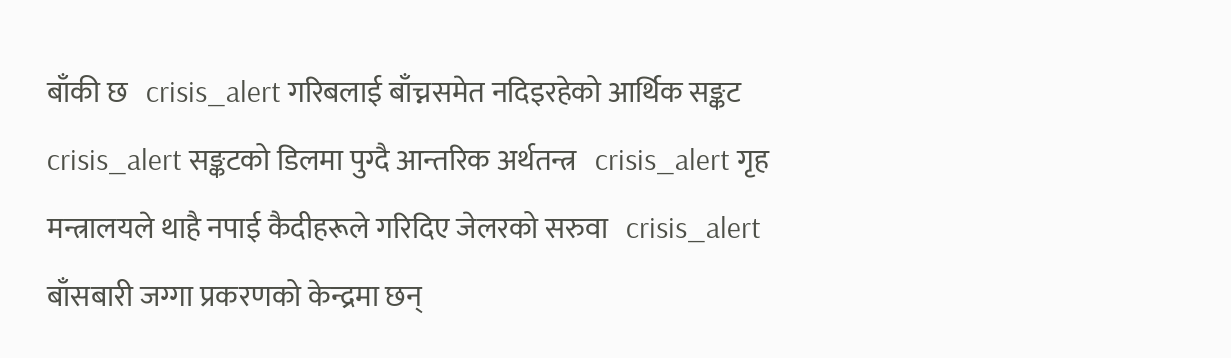बाँकी छ   crisis_alert गरिबलाई बाँच्नसमेत नदिइरहेको आर्थिक सङ्कट   crisis_alert सङ्कटको डिलमा पुग्दै आन्तरिक अर्थतन्त्र   crisis_alert गृह मन्त्रालयले थाहै नपाई कैदीहरूले गरिदिए जेलरको सरुवा   crisis_alert बाँसबारी जग्गा प्रकरणको केन्द्रमा छन्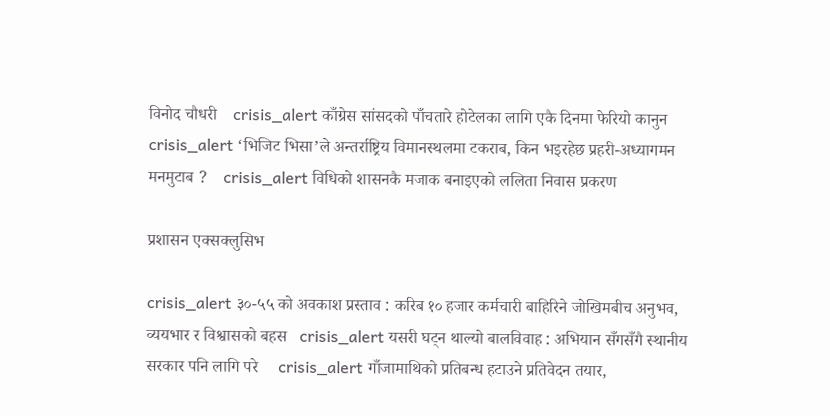विनोद चौधरी    crisis_alert काँग्रेस सांसदको पाँचतारे होटेलका लागि एकै दिनमा फेरियो कानुन    crisis_alert ‘भिजिट भिसा’ले अन्तर्राष्ट्रिय विमानस्थलमा टकराब, किन भइरहेछ प्रहरी-अध्यागमन मनमुटाब ?    crisis_alert विधिको शासनकै मजाक बनाइएको ललिता निवास प्रकरण

प्रशासन एक्सक्लुसिभ

crisis_alert ३०-५५ को अवकाश प्रस्ताव : करिब १० हजार कर्मचारी बाहिरिने जोखिमबीच अनुभव, व्ययभार र विश्वासको बहस   crisis_alert यसरी घट्न थाल्यो बालविवाह : अभियान सँगसँगै स्थानीय सरकार पनि लागि परे     crisis_alert गाँजामाथिको प्रतिबन्ध हटाउने प्रतिवेदन तयार,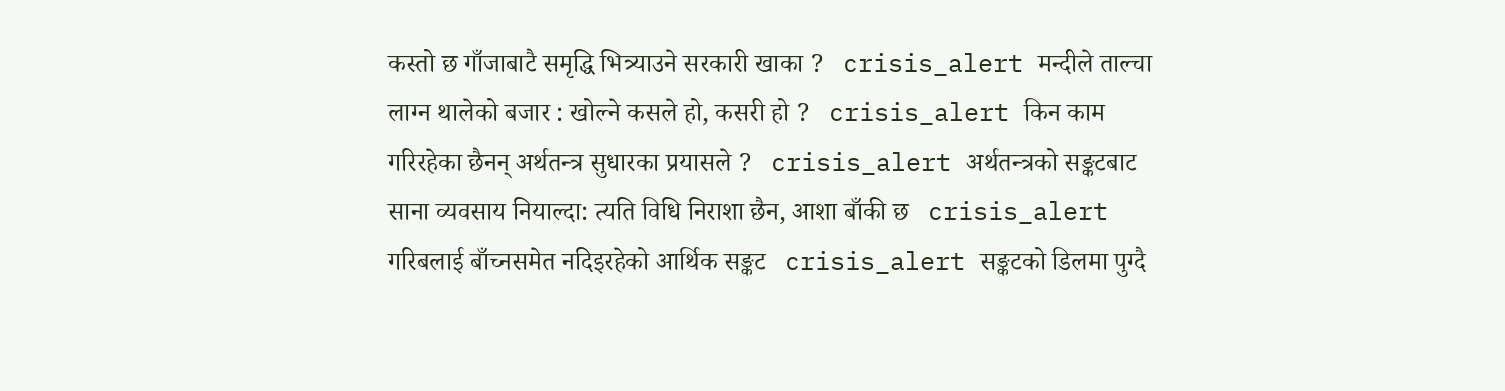कस्तो छ गाँजाबाटै समृद्धि भित्र्याउने सरकारी खाका ?   crisis_alert मन्दीले ताल्चा लाग्न थालेको बजार : खोल्ने कसले हो, कसरी हो ?   crisis_alert किन काम गरिरहेका छैनन् अर्थतन्त्र सुधारका प्रयासले ?   crisis_alert अर्थतन्त्रको सङ्कटबाट साना व्यवसाय नियाल्दा: त्यति विधि निराशा छैन, आशा बाँकी छ   crisis_alert गरिबलाई बाँच्नसमेत नदिइरहेको आर्थिक सङ्कट   crisis_alert सङ्कटको डिलमा पुग्दै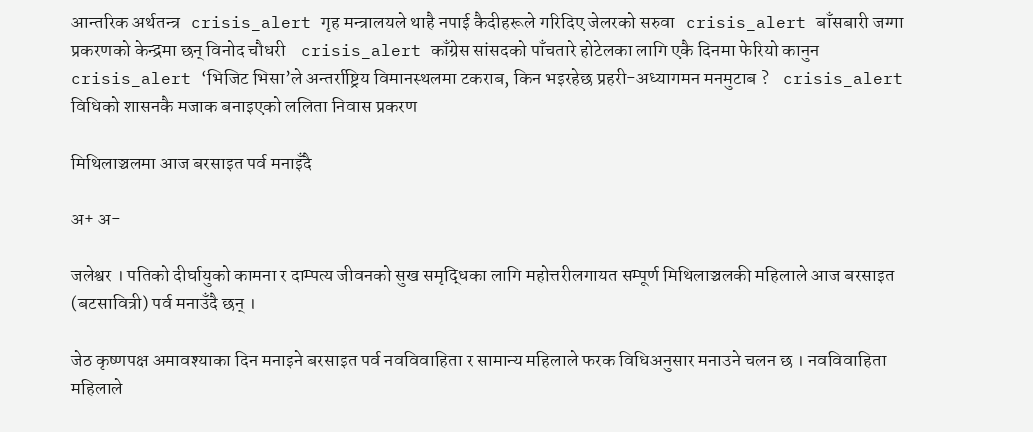आन्तरिक अर्थतन्त्र   crisis_alert गृह मन्त्रालयले थाहै नपाई कैदीहरूले गरिदिए जेलरको सरुवा   crisis_alert बाँसबारी जग्गा प्रकरणको केन्द्रमा छन् विनोद चौधरी    crisis_alert काँग्रेस सांसदको पाँचतारे होटेलका लागि एकै दिनमा फेरियो कानुन    crisis_alert ‘भिजिट भिसा’ले अन्तर्राष्ट्रिय विमानस्थलमा टकराब, किन भइरहेछ प्रहरी-अध्यागमन मनमुटाब ?    crisis_alert विधिको शासनकै मजाक बनाइएको ललिता निवास प्रकरण

मिथिलाञ्चलमा आज बरसाइत पर्व मनाइँदै

अ+ अ-

जलेश्वर । पतिको दीर्घायुको कामना र दाम्पत्य जीवनको सुख समृद्धिका लागि महोत्तरीलगायत सम्पूर्ण मिथिलाञ्चलकी महिलाले आज बरसाइत (बटसावित्री) पर्व मनाउँदै छन् ।

जेठ कृष्णपक्ष अमावश्याका दिन मनाइने बरसाइत पर्व नवविवाहिता र सामान्य महिलाले फरक विधिअनुसार मनाउने चलन छ । नवविवाहिता महिलाले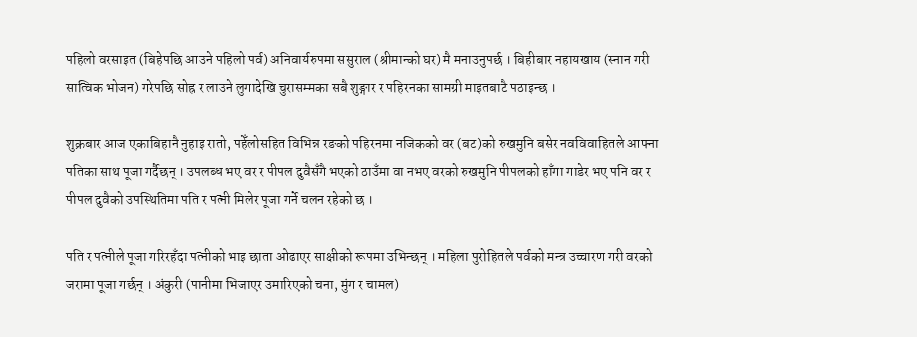पहिलो वरसाइत (बिहेपछि आउने पहिलो पर्व) अनिवार्यरुपमा ससुराल (श्रीमान्को घर) मै मनाउनुपर्छ । बिहीबार नहायखाय (स्नान गरी सात्विक भोजन) गरेपछि सोह्र र लाउने लुगादेखि चुरासम्मका सबै शुङ्गार र पहिरनका सामग्री माइतबाटै पठाइन्छ ।

शुक्रबार आज एकाबिहानै नुहाइ रातो, पहेँलोसहित विभिन्न रङको पहिरनमा नजिकको वर (बट)को रुखमुनि बसेर नवविवाहितले आफ्ना पतिका साथ पूजा गर्दैछन् । उपलब्ध भए वर र पीपल दुवैसँगै भएको ठाउँमा वा नभए वरको रुखमुनि पीपलको हाँगा गाडेर भए पनि वर र पीपल दुवैको उपस्थितिमा पति र पत्नी मिलेर पूजा गर्ने चलन रहेको छ ।

पति र पत्नीले पूजा गरिरहँदा पत्नीको भाइ छाता ओढाएर साक्षीको रूपमा उभिन्छन् । महिला पुरोहितले पर्वको मन्त्र उच्चारण गरी वरको जरामा पूजा गर्छन् । अंकुरी (पानीमा भिजाएर उमारिएको चना, मुंग र चामल)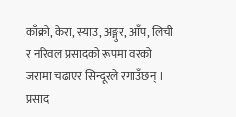काँक्रो, केरा, स्याउ, अङ्गुर, आँप, लिची र नरिवल प्रसादको रूपमा वरको जरामा चढाएर सिन्दूरले रगाउँछन् । प्रसाद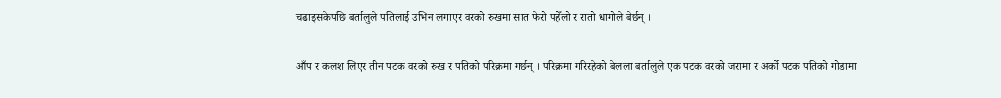चढाइसकेपछि बर्तालुले पतिलाई उभिन लगाएर वरको रुखमा सात फेरो पहेँलो र रातो धागोले बेर्छन् ।

आँप र कलश लिएर तीन पटक वरको रुख र पतिको परिक्रमा गर्छन् । परिक्रमा गरिरहेको बेलला बर्तालुले एक पटक वरको जरामा र अर्को पटक पतिको गोडामा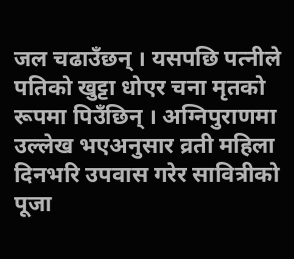जल चढाउँछन् । यसपछि पत्नीले पतिको खुट्टा धोएर चना मृतको रूपमा पिउँछिन् । अग्निपुराणमा उल्लेख भएअनुसार व्रती महिला दिनभरि उपवास गरेर सावित्रीको पूजा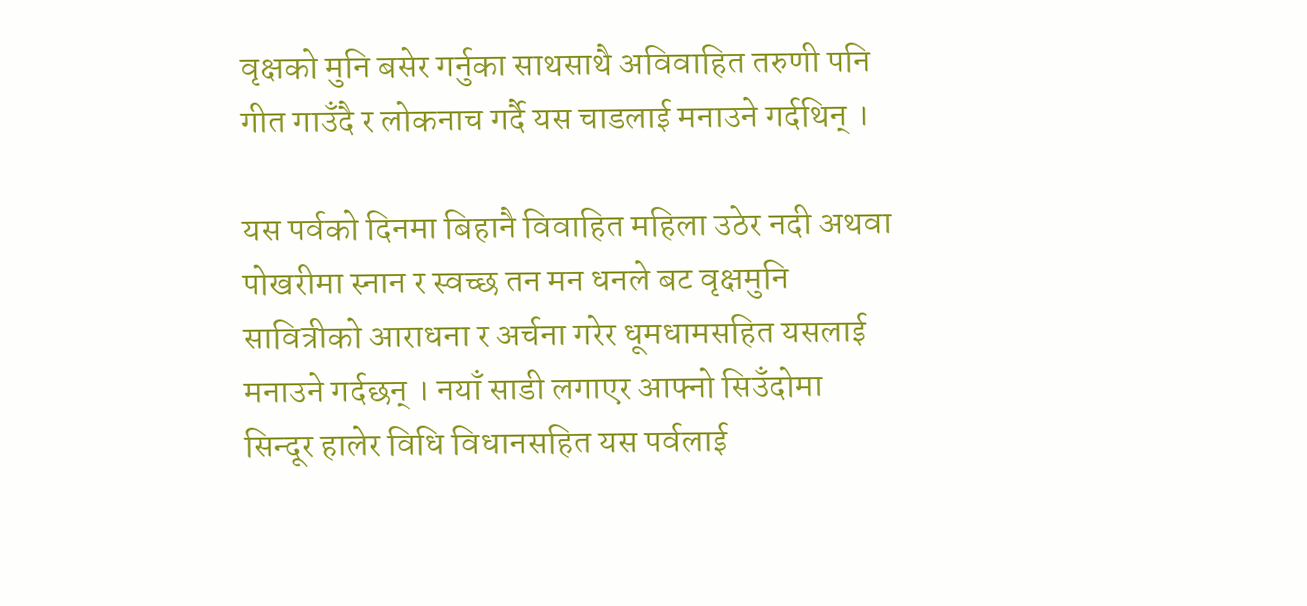वृक्षको मुनि बसेर गर्नुका साथसाथै अविवाहित तरुणी पनि गीत गाउँदै र लोकनाच गर्दै यस चाडलाई मनाउने गर्दथिन् ।

यस पर्वको दिनमा बिहानै विवाहित महिला उठेर नदी अथवा पोखरीमा स्नान र स्वच्छ तन मन धनले बट वृक्षमुनि सावित्रीको आराधना र अर्चना गरेर धूमधामसहित यसलाई मनाउने गर्दछन् । नयाँ साडी लगाएर आफ्नो सिउँदोमा सिन्दूर हालेर विधि विधानसहित यस पर्वलाई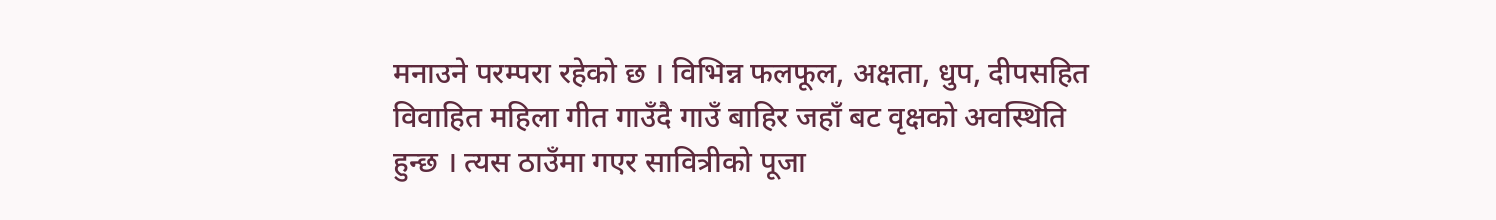मनाउने परम्परा रहेको छ । विभिन्न फलफूल, अक्षता, धुप, दीपसहित विवाहित महिला गीत गाउँदै गाउँ बाहिर जहाँ बट वृक्षको अवस्थिति हुन्छ । त्यस ठाउँमा गएर सावित्रीको पूजा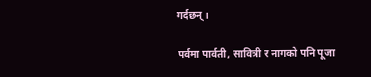गर्दछन् ।

पर्वमा पार्वती, सावित्री र नागको पनि पूजा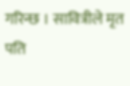गरिन्छ । सावित्रीले मृत पति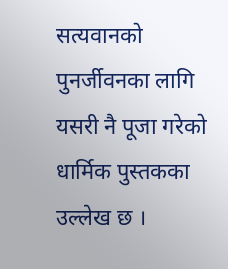सत्यवानको पुनर्जीवनका लागि यसरी नै पूजा गरेको धार्मिक पुस्तकका उल्लेख छ ।